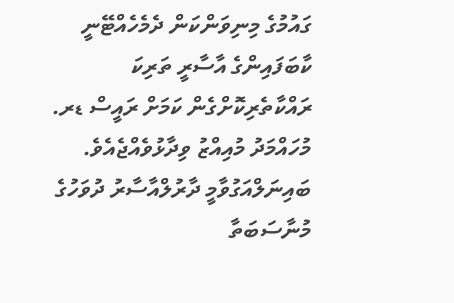ގައުމުގެ މިނިވަންކަން ދެމެހެއްޓޭނީ ކާބަފައިންގެ އާސާރީ ތަރިކަ ރައްކާތެރިކޮށްގެން ކަމަށް ރައީސް ޑރ. މުހައްމަދު މުއިއްޒު ވިދާޅުވެއްޖެއެވެ.
ބައިނަލްއަގުވާމީ ދާރުލްއާސާރު ދުވަހުގެ މުނާސަބަތާ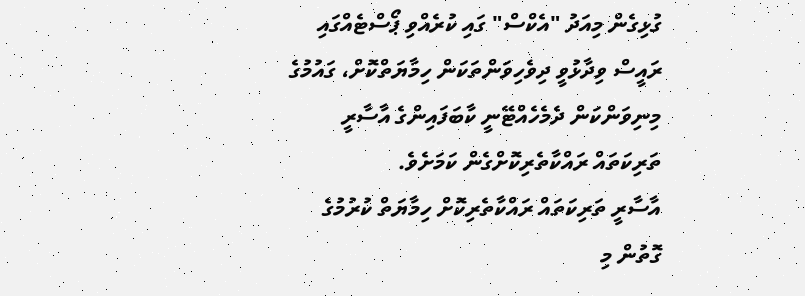ގުޅިގެން މިއަދު "އެކްސް" ގައި ކުރެއްވި ޕޯސްޓެއްގައި ރައީސް ވިދާޅުވީ ދިވެހިވަންތަކަން ހިމާޔަތްކޮށް، ގައުމުގެ މިނިވަންކަން ދެމެހެއްޓޭނީ ކާބަފައިންގެ އާސާރީ ތަރިކަތައް ރައްކާތެރިކޮށްގެން ކަމަށެވެ.
އާސާރީ ތަރިކަތައް ރައްކާތެރިކޮށް ހިމާޔަތް ކުރުމުގެ ގޮތުން މި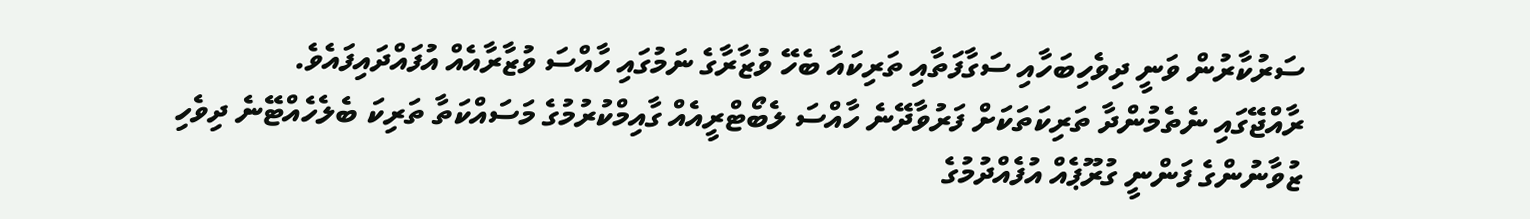ސަރުކާރުން ވަނީ ދިވެހިބަހާއި ސަގާފަތާއި ތަރިކައާ ބެހޭ ވުޒާރާގެ ނަމުގައި ހާއްސަ ވުޒާރާއެއް އުފައްދައިފައެވެ.
ރާއްޖޭގައި ނެތެމުންދާ ތަރިކަތަކަށް ފަރުވާދޭނެ ހާއްސަ ލެބޯޓްރީއެއް ގާއިމްކުރުމުގެ މަސައްކަތާ ތަރިކަ ބެލެހެއްޓޭނެ ދިވެހި ޒުވާނުންގެ ފަންނީ ގުރޫޕެއް އުފެއްދުމުގެ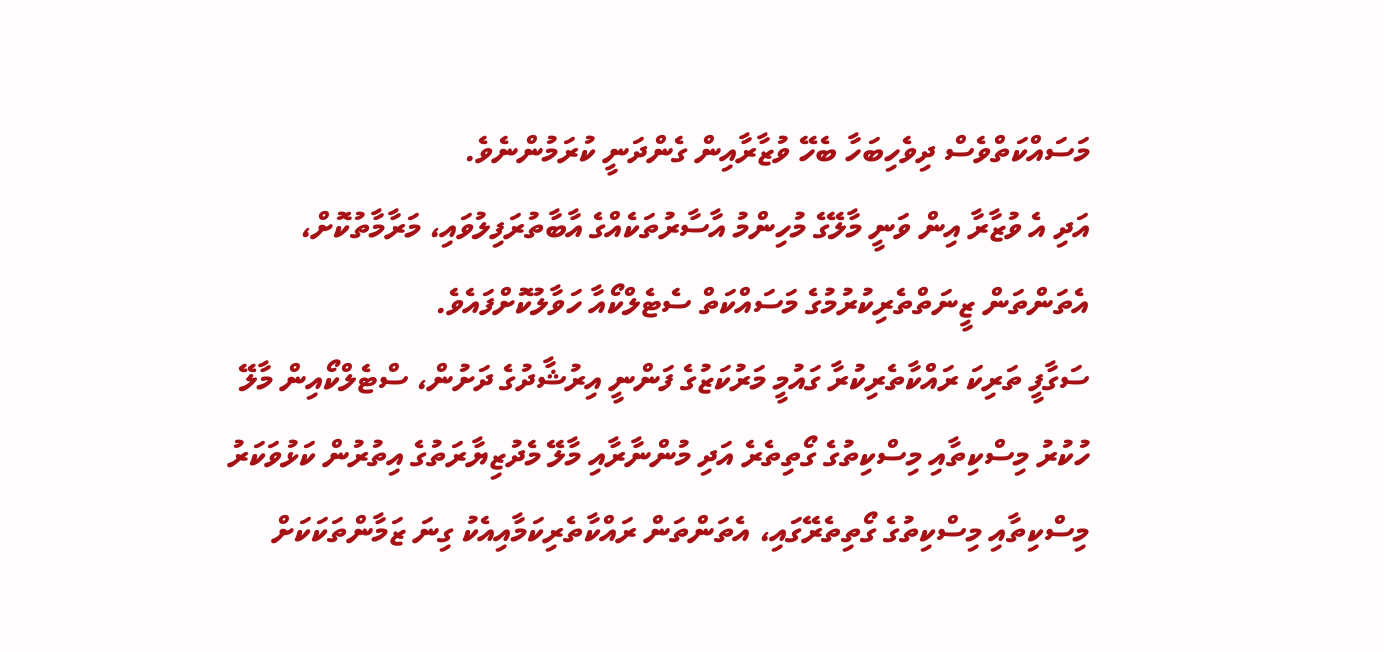މަސައްކަތްވެސް ދިވެހިބަހާ ބެހޭ ވުޒާރާއިން ގެންދަނީ ކުރަމުންނެވެ.
އަދި އެ ވުޒާރާ އިން ވަނީ މާލޭގެ މުހިންމު އާސާރުތަކެއްގެ އާބާތުރަފިލުވައި، މަރާމާތުކޮށް، އެތަންތަން ޒީނަތްތެރިކުރުމުގެ މަސައްކަތް ސެޓެލްކޯއާ ހަވާލުކޮށްފައެވެ.
ސަގާފީ ތަރިކަ ރައްކާތެރިކުރާ ގައުމީ މަރުކަޒުގެ ފަންނީ އިރުޝާދުގެ ދަށުން، ސްޓެލްކޯއިން މާލޭ ހުކުރު މިސްކިތާއި މިސްކިތުގެ ގޯތިތެރެ އަދި މުންނާރާއި މާލޭ މެދުޒިޔާރަތުގެ އިތުރުން ކަޅުވަކަރު މިސްކިތާއި މިސްކިތުގެ ގޯތިތެރޭގައި، އެތަންތަން ރައްކާތެރިކަމާއިއެކު ގިނަ ޒަމާންތަކަކަށް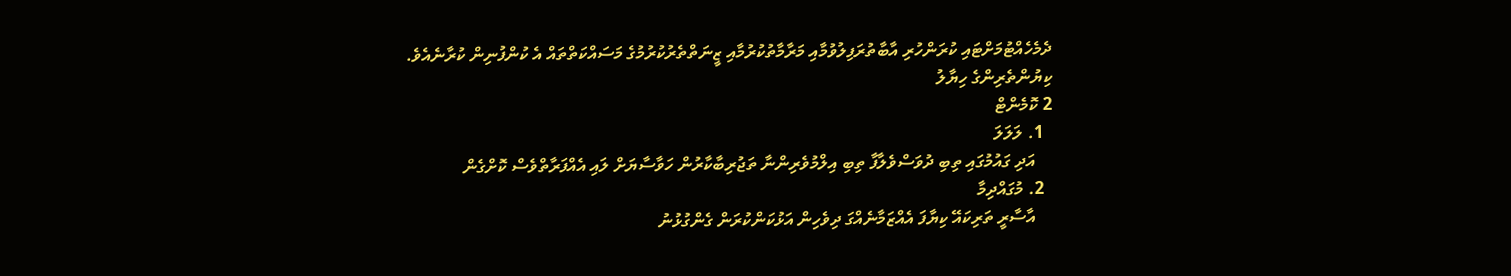ދެމެހެއްޓުމަށްޓައި ކުރަންހުރި އާބާތުރަފިލުވުމާއި މަރާމާތުކުރުމާއި ޒީނަތްތެރުކުރުމުގެ މަސައްކަތްތައް އެ ކުންފުނިން ކުރާނެއެވެ.
ކިޔުންތެރިންގެ ހިޔާލު
2 ކޮމެންޓް
  1. ލަލަލަ
    އަދި ގައުމުގައި ތިބި ދުވަސްވެލާފާ ތިބި އިލްމުވެރިންނާ ތަޖުރިބާކާރުން ހަވާސާޔަށް ލައި އެއްފަރާތްވެސް ކޮށްގެން
  2. މުގައްދިމާ
    އާސާރީ ތަރިކައޭ ކިޔާފަ އެއްޒަމާނެއްގަ ދިވެހިން އަޅުކަންކުރަން ގެންގުޅުނު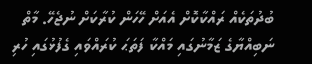ބުދުތަކެއް ރައްކާކޮށް އެއަށް ހޭހަން ކުރާކަށް ނުޖެހޭ. މާތް ނަބިއްޔާގެ ޒަމާނުގައި މައްކާ ފަތަޙަ ކުރައްވައި ގެފުޅުގައި ހުރި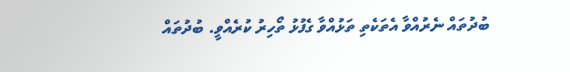ބުދުތައް ނެރުއްވާ އެތަކެތި ތަޅުއްވާ ގެފުޅު ތޯހިރު ކުރެއްވީ. ބުދުތައް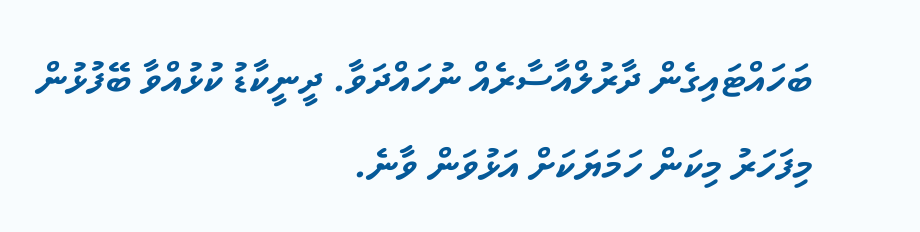ބަހައްޓައިގެން ދާރުލްއާސާރެއް ނުހައްދަވާ. ދީނީކާޑު ކުޅުއްވާ ބޭފުޅުން މިފަހަރު މިކަން ހަމަޔަކަށް އަޅުވަން ވާނެ.